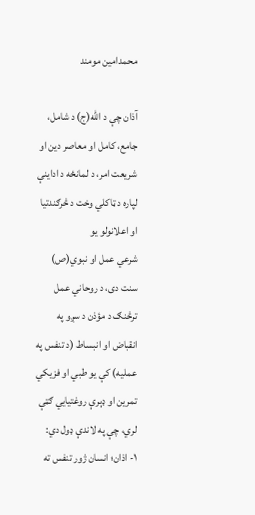محمدامین مومند

آذان چې د الله(ج) د شامل، جامع، کامل او معاصر دین او شریعت امر، د لمانځه د اداینې لپاره د ټاکلي وخت د څرګندتیا او اعلانولو یو
شرعي عمل او نبوي(ص) سنت دی، د روحاني عمل ترڅنګ د مؤذن د سږو په انقباض او انبساط (د تنفس په عملیه) کې یو طبي او فزیکي تمرین او ډېرې روغتیایي ګټې لري، چې په لاندې ډول دي:
۱- اذان؛ انسان ژور تنفس ته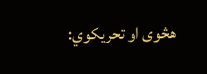هڅوی او تحریکوي: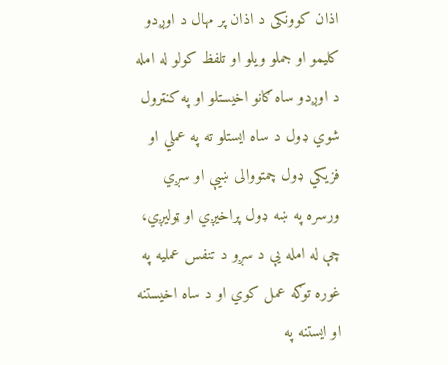اذان کوونکی د اذان پر مهال د اوږدو کلیمو او جملو ویلو او تلفظ کولو له امله د اوږدو ساه ګانو اخیستلو او په کنټرول شوي ډول د ساه ایستلو ته په عملي او فزیکي ډول چمتووالی ښیې او سږي ورسره په ښه ډول پراخیږي او ټولیږي، چې له امله یې د سږو د تنفس عملیه په غوره توګه عمل کوي او د ساه اخیستنه او ایستنه په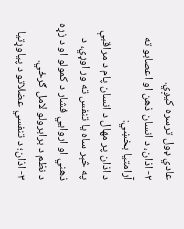عادي ډول ترسره کیږي.
۲- اذان، د انسان ذهن او اعصابو ته آرامتیا بخښي:
د اذان پر مهال د انسان پام د مراقبې په څېر ساه یا تنفس ته ور اوړي، د ذهني او اروایي فشار د کمولو او د زړه د نظم د برابرولو لامل ګرځي.
۳- اذان؛ د تنفسي عضلاتو د پیاوړتیا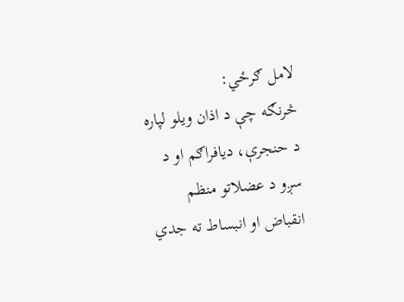لامل ګرځي:
څرنګه چې د اذان ویلو لپاره د حنجرې، دیافراګم او د سږو د عضلاتو منظم انقباض او انبساط ته جدي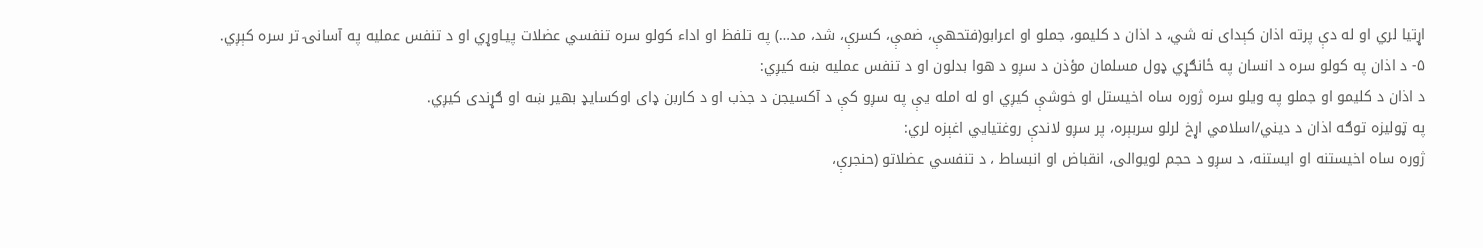اړتیا لري او له دې پرته اذان کېدای نه شي، د اذان د کلیمو، جملو او اعرابو(فتحهې، ضمې، کسرې، شد، مد…) په تلفظ او اداء کولو سره تنفسي عضلات پیـاوړي او د تنفس عملیه په آسانۍ تر سره کېږي.
۵- د اذان په کولو سره د انسان په ځانګړي ډول مسلمان مؤذن د سږو د هوا بدلون او د تنفس عملیه ښه کیږي:
د اذان د کلیمو او جملو په ویلو سره ژوره ساه اخیستل او خوشې کیږي او له امله یې په سږو کې د آکسیجن د جذب او د کاربن ډای اوکسایډ بهیر ښه او ګړندی کیږي.
په ټولیزه توګه اذان د دیني/اسلامي اړخ لرلو سربېره، پر سږو لاندې روغتیایي اغېزه لري:
ژوره ساه اخیستنه او ایستنه، د سږو د حجم لویوالی، انقباض او انبساط ، د تنفسي عضلاتو (حنجرې،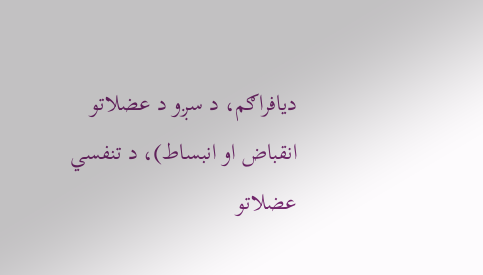دیافراګم، د سږو د عضلاتو انقباض او انبساط)، د تنفسي عضلاتو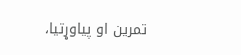تمرین او پیاوړتیا،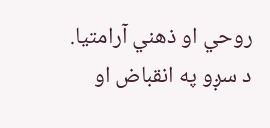روحي او ذهني آرامتیا.
د سږو په انقباض او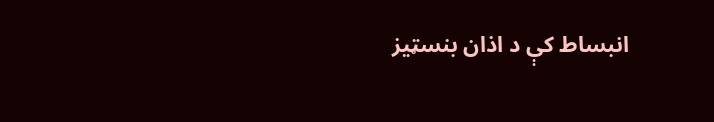انبساط کې د اذان بنسټیز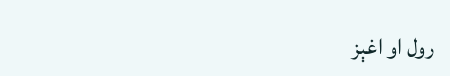رول او اغېز